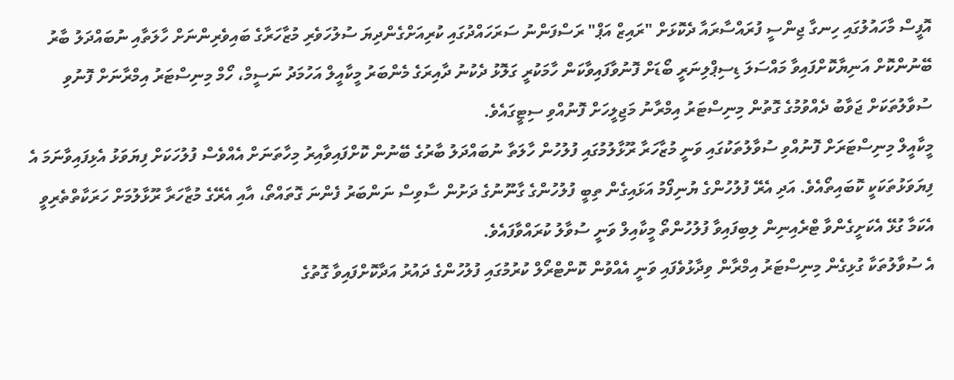އޮފީސް މާހައުލުގައި ހިނގާ ޖިންސީ ފުރައްސާރައާ ދެކޮޅަށް "ރައިޒް އަޕް" ރަސްފަންނު ސަރަހައްދުގައި ކުރިއަށްގެންދިޔަ ސުލުހަވެރި މުޒާހަރާގެ ބައިވެރިންނަށް ހާލަތާއި ނުބައްދަލު ބާރު ބޭނުންކޮށް އަނިޔާކޮށްފައިވާ މައްސަލަ ޑިސިޕްލިނަރީ ބޯޑަށް ފޮނުވާފައިވާކަން ހާމަކުރީ ގަލޮޅު ދެކުނު ދާއިރަގެ މެންބަރު މީކާއީލް އަހުމަދު ނަސީމް، ހޯމް މިނިސްޓަރު އިމްރާނަށް ފޮނުވި ސުވާލުތަކަށް ޖަވާބު ދެއްވުމުގެ ގޮތުން މިނިސްޓަރު އިމްރާނު މަޖިލީހަށް ފޮނުއްވި ސިޓީގައެވެ.
މީކާއީލް މިނިސްޓަރަށް ފޮނުއްވި ސުވާލުތަކުގައި ވަނީ މުޒާހަރާ ރޫޅާލުމުގައި ފުލުހުން ހާލަތާ ނުބައްދަލު ބާރުގެ ބޭނުން ކޮށްފައިވާއިރު މިހާތަނަށް އެއްވެސް ފުލުހަކަށް ފިޔަވަޅު އެޅިފައިވާނަމަ އެ ފިޔަވަޅުތަކަކީ ކޮބައިތޯއެވެ. އަދި އެރޭ ފުލުހުންގެ ޔުނިފޯމު އަޅައިގެން ތިބީ ފުލުހުންގެ ގާނޫނުގެ ދަށުން ސާވިސް ނަންބަރު ފެންނަ ގޮތައްތޯ، އާއި އެރޭގެ މުޒާހަރާ ރޫޅާލުމަށް ހަރަކާތްތެރިވީ އެކަމާ ގުޅޭ އެކަށީގެންވާ ޓްރެއިނިން ލިބިފައިވާ ފުލުހުންތޯ މީކާއިލް ވަނީ ސުވާލު ކުރައްވާފައެވެ.
އެ ސުވާލުތަކާ ގުޅިގެން މިނިސްޓަރު އިމްރާން ވިދާޅުވެފައި ވަނީ އެއްވުން ކޮންޓްރޯލް ކުރުމުގައި ފުލުހުންގެ ދައުރު އަދާކޮށްފައިވާ ގޮތުގެ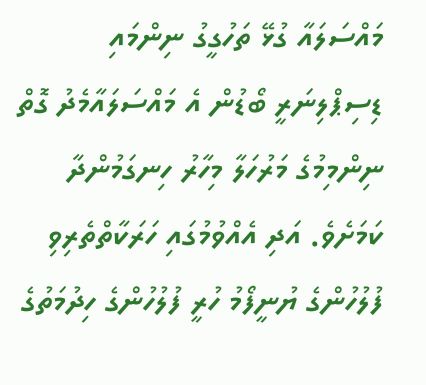މައްސަލައާ ގުޅޭ ތަހުގީގު ނިންމައި ޑިސިޕްލިނަރީ ބޯޑުން އެ މައްސަލައާމެދު ގޮތް ނިންމިމުގެ މަރުހަލާ މިހާރު ހިނގަމުންދާ ކަމަށެވެ. އަދި އެއްވުމުގައި ހަރަކާތްތެރިވި ފުލުހުންގެ ޔުނީފޯމު ހުރީ ފުލުހުންގެ ހިދުމަތުގެ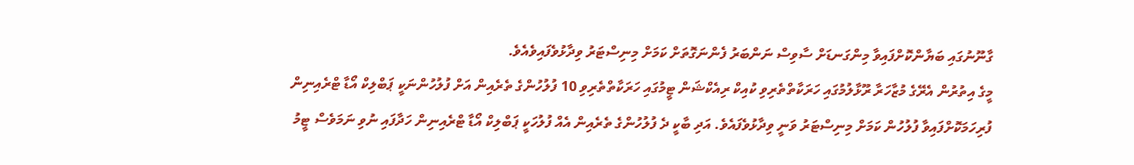ގާނޫނުގައި ބަޔާންކޮށްފައިވާ މިންގަނޑަށް ސާވިސް ނަންބަރު ފެންނަގޮތަށް ކަމަށް މިނިސްޓަރު ވިދާޅުވެފައިވެއެވެ.
މީގެ އިތުރުން އެރޭގެ މުޒާހަރާ ރޫޅާލުމުގައި ހަރަކާތްތެރިވި ކުއިކް ރިއެކްޝަން ޓީމުގައި ހަރަކާތްތެރިވި 10 ފުލުހުންގެ ތެރެއިން އަށް ފުލުހުންނަކީ ޕަބްލިކް އޯޑާ ޓްރެއިނިން ފުރިހަމަކޮށްފައިވާ ފުލުހުން ކަމަށް މިނިސްޓަރު ވަނީ ވިދާޅުވެފައެވެ. އަދި ބާކީ ދެ ފުލުހުންގެ ތެރެއިން އެއް ފުލުހަކީ ޕަބްލިކް އޯޑާ ޓްރެއިނިން ހަދާފައި ނުވި ނަމަވެސް ޓީމު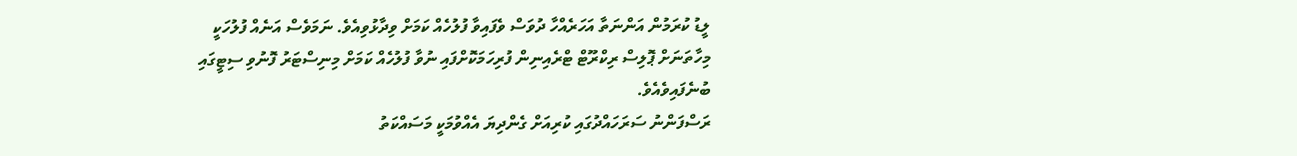ލީޑު ކުރަމުން އަންނަތާ އަހަރެއްހާ ދުވަސް ވެފައިވާ ފުލުހެއް ކަމަށް ވިދާޅުވިއެވެ. ނަމަވެސް އަނެއް ފުލުހަކީ މިހާތަނަށް ޕޮލިސް ރިކްރޫޓް ޓްރެއިނިން ފުރިހަމަކޮށްފައި ނުވާ ފުލުހެއް ކަމަށް މިނިސްޓަރު ފޮނުވި ސިޓީގައި ބުނެފައިވެއެވެ.
ރަސްފަންނު ސަރަހައްދުގައި ކުރިއަށް ގެންދިޔަ އެއްވުމަކީ މަސައްކަތު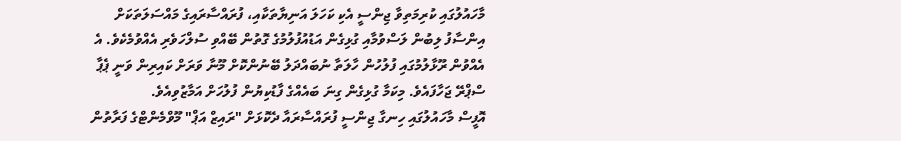މާހައުލުގައި ކުރިމަތިވާ ޖިންސީ އެކި ކަހަލަ އަނިޔާތަކާއި، ފުރައްސާރައިގެ މައްސަލަތަކަށް އިންސާފު ލިބުން ލަސްވުމާއި ގުޅިގެން އަޑުއުފުލުމުގެ ގޮތުން ބޭއްވި ސުލްހަވެރި އެއްވުމެކެވެ. އެ އެއްވުން ރޫޅާލުމުގައި ފުލުހުން ހާލަތާ ނުބައްދަލު ބޭނުންކޮށް މޫނާ ވަރަށް ކައިރިން ވަނީ ޕެޕާ ސްޕްރޭ ޖަހާފައެވެ. މިކަމާ ގުޅިގެން ގިނަ ބައެއްގެ ފާޑުކިޔުން ފުލުހަށް އަމާޒުވިއެވެ.
އޮފީސް މާހައުލުގައި ހިނގާ ޖިންސީ ފުރައްސާރައާ ދެކޮޅަށް "ރައިޒް އަޕް" މޫވްމެންޓްގެ ފަރާތުން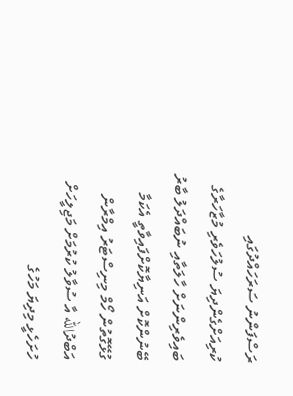ރަސްފަންނު ސަރަހައްދުގައި ކުރިއަށްގެންދިޔަ ސުލުހަވެރި މުޒާހަރާގެ ބައިވެރިންނަށް ހާލަތާއި ނުބައްދަލު ބާރު ބޭނުންކޮށް އަނިޔާކޮށްފައިވާތީ އެކަމާ ގުޅޭގޮތުން ހޯމް މިނިސްޓަރު އިމްރާން އަބްދުالله އާ ސުވާލު ކުރުމަށް މަޖިލީހަށް ހުށަހެޅީ މިދިޔަ މަހުގެ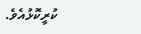ކުރީކޮޅުއެވެ.